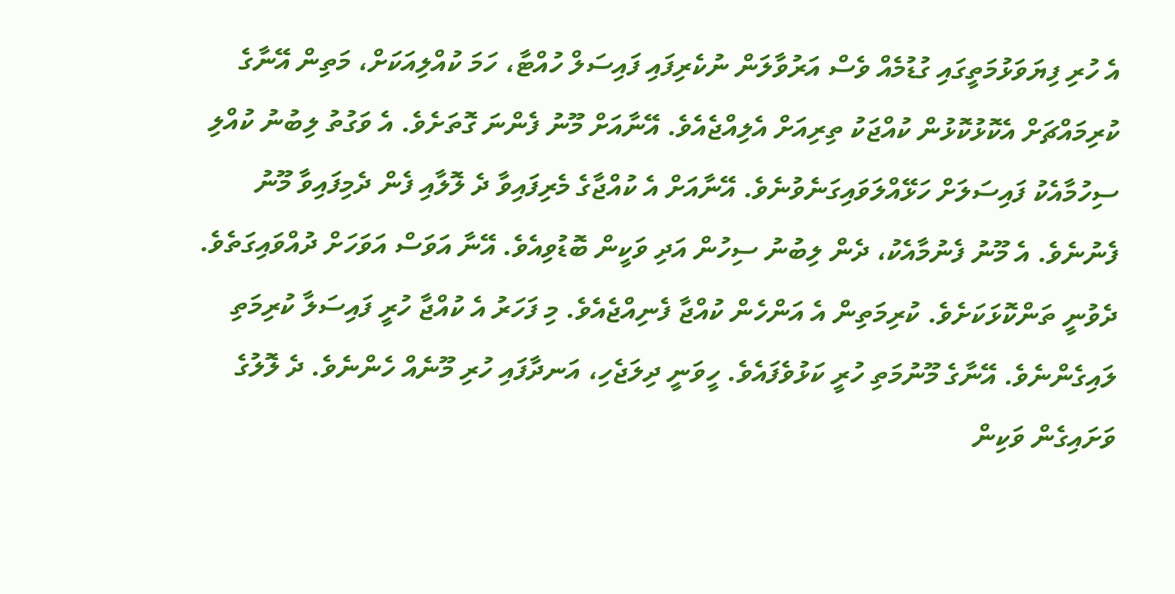އެ ހުރި ފިޔަވަޅުމަތީގައި ގުޑުމެއް ވެސް އަރުވާލަން ނުކެރިފައި ފައިސަލް ހުއްޓާ، ހަމަ ކުއްލިއަކަށް، މަތިން އޭނާގެ ކުރިމައްޗަށް އެކޮޅުކޮޅުން ކުއްޖަކު ތިރިއަށް އެލިއްޖެއެވެ. އޭނާއަށް މޫނު ފެންނަ ގޮތަށެވެ. އެ ވަގުތު ލިބުނު ކުއްލި ސިހުމާއެކު ފައިސަލަށް ހަޅޭއްލަވައިގަނެވުނެވެ. އޭނާއަށް އެ ކުއްޖާގެ މެރިފައިވާ ދެ ލޮލާއި ފެން ދެމިފައިވާ މޫނު ފެނުނެވެ. އެ މޫނު ފެނުމާއެކު، ދެން ލިބުނު ސިހުން އަދި ވަކީން ބޮޑުވިއެވެ. އޭނާ އަވަސް އަވަހަށް ދުއްވައިގަތެވެ.
ދެވުނީ ތަންކޮޅަކަށެވެ. ކުރިމަތިން އެ އަންހެން ކުއްޖާ ފެނިއްޖެއެވެ. މި ފަހަރު އެ ކުއްޖާ ހުރީ ފައިސަލާ ކުރިމަތި ލައިގެންނެވެ. އޭނާގެ މޫނުމަތި ހުރީ ކަޅުވެފައެވެ. ހީވަނީ ދިލަޖެހި، އަނދާފައި ހުރި މޫނެއް ހެންނެވެ. ދެ ލޮލުގެ ވަށައިގެން ވަކިން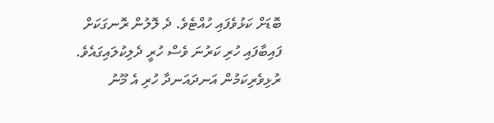ބޮޑަށް ކަޅުވެފައި ހުއްޓެވެ. ދެ ލޮލުން ރޮނގަކަށް ފައިބާފައި ހުރި ކަރުނަ ވެސް ހުރީ ދެލިކުލައިގައެވެ. ރުޅިވެރިކަމުން އަނދައަނދާ ހުރި އެ މޫނު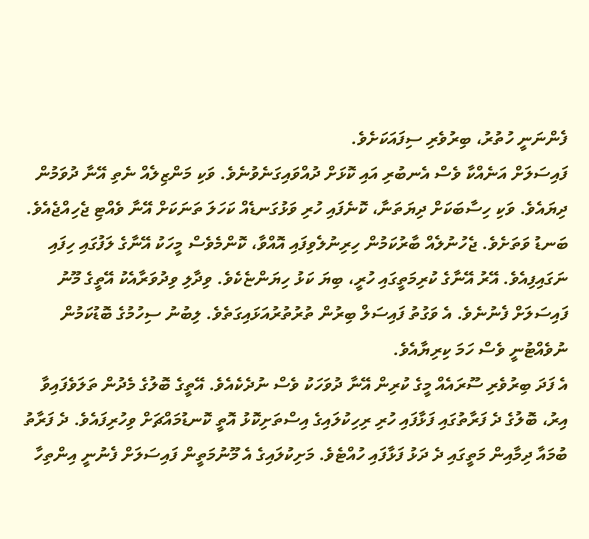ފެންނަނީ ހުތުރު، ބިރުވެރި ސިފައަކަށެވެ.
ފައިސަލަށް އަނެއްކާ ވެސް އެނބުރި އައި ކޮޅަށް ދުއްވައިގަނެވުނެވެ. ވަކި މަންޒިލެއް ނެތި އޭނާ ދުވަމުން ދިޔައެވެ. ވަކި ހިސާބަކަށް ދިޔަތަނާ، ކޮނެފައި ހުރި ވަޅުގަނޑެއް ކަހަލަ ތަނަކަށް އޭނާ ވެއްޓި ޖެހިއްޖެއެވެ. ބަނޑު ވަތަށެވެ. ޖެހުނުލެއް ބާރުކަމުން ހިރިނުލެވިފައި އޮއްވާ، ކޮންމެވެސް މީހަކު އޭނާގެ ލަފުގައި ހިފައި ނަގައިފިއެވެ. އޭރު އޭނާގެ ކުރިމަތީގައި ހުރީ، ބިޔަ ކަޅު ހިޔަންޏެކެވެ. ވިދާލި ވިދުވަރާއެކު އޭތީގެ މޫނު ފައިސަލަށް ފެނުނެވެ. އެ ވަގުތު ފައިސަލް ބިރުން ތުރުތުރުއަޅައިގަތެވެ. ލިބުނު ސިހުމުގެ ބޮޑުކަމުން ނުވެއްޓުނީ ވެސް ހަމަ ކިރިޔާއެވެ.
އެ ފަދަ ބިރުވެރި ސޫރައެއް މީގެ ކުރިން އޭނާ ދުވަހަކު ވެސް ނުދެކެއެވެ. އޭތީގެ ބޮލުގެ މެދުން ތަލަވެފައިވާ އިރު، ބޮލުގެ ދެ ފަރާތުގައި ފަޅާފައި ހުރި ރިހިކުލައިގެ އިސްތަށިކޮޅު އޮތީ ކޮނޑުމައްޗަށް ވިހުރިފައެވެ. ދެ ފަރާތު ބުމައާ ދިމާއިން މަތީގައި ދެ ދަޅު ފަޅާފައި ހުއްޓެވެ. މަށިކުލައިގެ އެ މޫނުމަތީން ފައިސަލަށް ފެނުނީ އިންތިހާ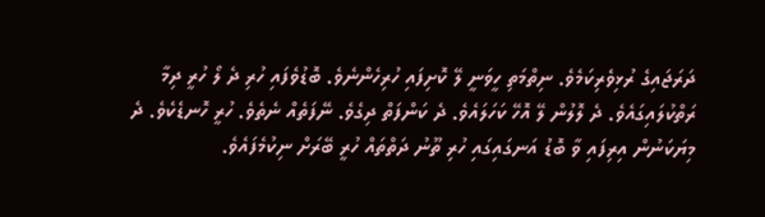ދަރަޖައިގެ ރުޅިވެރިކަމެވެ. ނިތްމަތި ހީވަނީ ލޭ ކޮށިފައި ހުރިހެންނެވެ. ބޮޑުވެފައި ހުރި ދެ ލޯ ހުރީ ދިމާ ރަތްކުލައިގައެވެ. ދެ ލޮލުން ލޭ އޮހޭ ކަހަލައެވެ. ދެ ކަންފަތް ދިގެވެ. ނޭފަތެއް ނެތެވެ. ހުރީ ހޮނޑެކެވެ. ދެ މިޔަކަނުން އިރިފައި ވާ ބޮޑު އަނގައިގައި ހުރި ތޫނު ދަތްތައް ހުރީ ބޭރަށް ނިކުމެފައެވެ.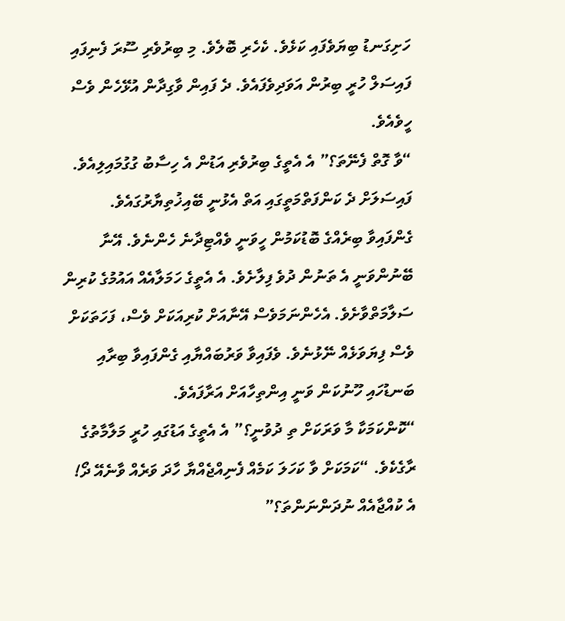ހަށިގަނޑު ބިޔަވެފައި ކަޅެވެ. ކެހެރި ބޮލެވެ. މި ބިރުވެރި ސޫރަ ފެނިފައި ފައިސަލް ހުރީ ބިރުން އަވަދިވެފައެވެ. ދެ ފައިން ވާގިދާން އުޅޭހެން ވެސް ހީވެއެވެ.
“ވާ ގޮތް ފެނޭތަ؟” އެ އެތީގެ ބިރުވެރި އަޑުން އެ ހިސާބު ގުގުމައިލިއެވެ. ފައިސަލަށް ދެ ކަންފަތްމަތީގައި އަތް އެޅުނީ ބޭއިޚުތިޔާރުގައެވެ.
ގެންފައިވާ ބިރެއްގެ ބޮޑުކަމުން ހީވަނީ ވެއްޓިދާނެ ހެންނެވެ. އޭނާ ބޭނުންވަނީ އެ ތަނުން ދުވެ ފިލާށެވެ. އެ އެތީގެ ހަމަލާއެއް އައުމުގެ ކުރިން ސަލާމަތްވާށެވެ. އެހެންނަމަވެސް އޭނާއަށް ކުރިއަކަށް ވެސް، ފަހަތަކަށް ވެސް ފިޔަވަޅެއް ނޭޅުނެވެ. ވެފައިވާ ވަރުބައްޔާއި ގެންފައިވާ ބިރާއި ބަނޑުހައި ހޫނުކަން ވަނީ އިންތިހާއަށް އަރާފައެވެ.
“ކޮންކަމަކާ މާ ވަރަކަށް ތި ދުވުނީ؟” އެ އެތީގެ އަޑުގައި ހުރީ މަލާމާތުގެ ރާގެކެވެ. “ކަމަކަށް ވާ ކަހަލަ ކަމެއް ފެނިއްޖެއްޔާ ހާދަ ވަރެއް ވާނެއޭ ދޯ! އެ ކުއްޖާއެއް ނުދަންނަންތަ؟”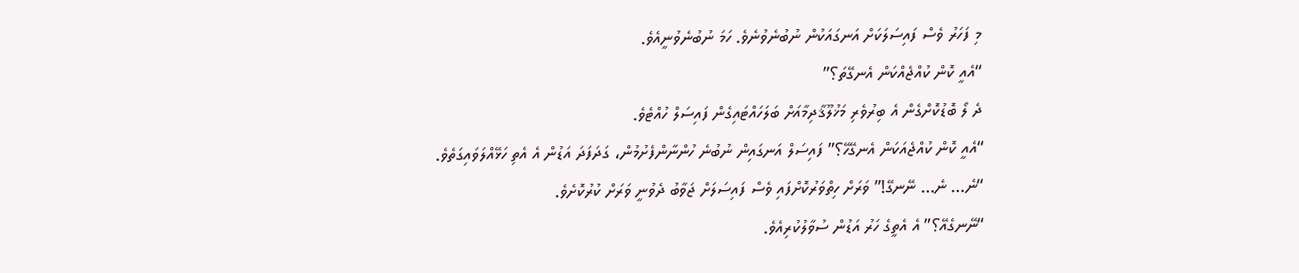މި ފަހަރު ވެސް ފައިސަލަކަށް އަނގައަކުން ނުބުނެވުނެވެ. ހަމަ ނުބުނެވުނީއެވެ.
“އެއީ ކޮން ކުއްޖެއްކަން އެނގޭތަ؟”
ދެ ލޯ ބޮޑުކޮށްގެން އެ ބިރުވެރި މަޚުލޫޤާދިމާއަށް ބަލަހައްޓައިގެން ފައިސަލް ހުއްޓެވެ.
“އެއީ ކޮން ކުއްޖެއަކަން އެނގޭހޭ؟” ފައިސަލް އަނގައިން ނުބުނެ ހުންނާންފެށުމުން، ގަދަފަދަ އަޑުން އެ އެތި ހަޅޭއްލަވައިގަތެވެ.
“ނެ… ނެ… ނޭނގޭ!” ވަރަށް ހިތްވަރުކޮށްފައި ވެސް ފައިސަލަށް ޖަވާބު ދެވުނީ ވަރަށް ކުރުކޮށެވެ.
“ނޭނގެއޭ؟” އެ އެތީގެ ހަރު އަޑުން ސުވާލުކުރިއެވެ.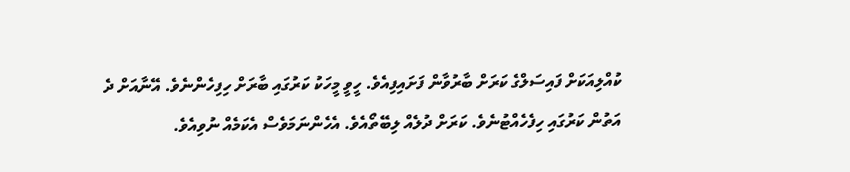ކުއްލިއަކަށް ފައިސަލްގެ ކަރަށް ބާރުވާން ފަށައިފިއެވެ. ހީވީ މީހަކު ކަރުގައި ބާރަށް ހިފިހެންނެވެ. އޭނާއަށް ދެ އަތުން ކަރުގައި ހިފެހެއްޓުނެވެ. ކަރަށް ދުލެއް ލިބޭތޯއެވެ. އެހެންނަމަވެސް އެކަމެއް ނުވިއެވެ.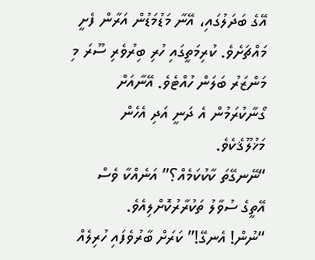އޭގެ ބަދަލުގައި، އޭނާ މަޑުމަޑުން އަރާން ފެށީ މައްޗަށެވެ. ކުރިމަތީގައި ހުރި ބިރުވެރި ސޫރަ މި މަންޒަރު ބަލަން ހުއްޓެވެ. އޭނާއަށް ގޯނާކުރަމުން އެ ދަނީ އަދި އެހެން މަޚުލޫޤެކެވެ.
“ނޭނގޭތަ ކާކުކަމެއް؟” އަނެއްކާ ވެސް އޭތީގެ ސުވާލު ތަކުރާރުކޮށްލިއެވެ.
“ނުން! އެނގޭ!” ކަރަށް ބާރުވެފައި ހުރިލެއް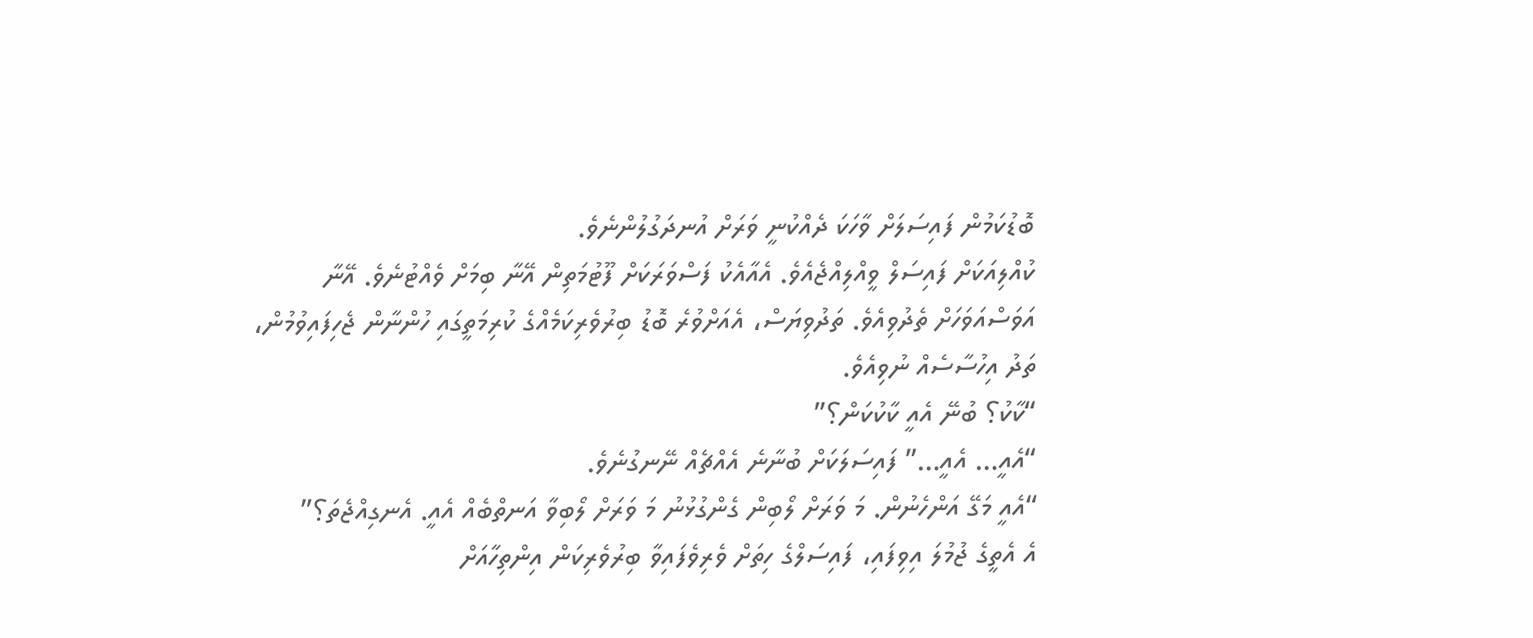ބޮޑުކަމުން ފައިސަލަށް ވާހަކަ ދެއްކުނީ ވަރަށް އުނދަގުލުންނެވެ.
ކުއްލިއަކަށް ފައިސަލް ވީއްލިއްޖެއެވެ. އެއާއެކު ފަސްވަރަކަށް ފޫޓުމަތިން އޭނާ ބިމަށް ވެއްޓުނެވެ. އޭނާ އަވަސްއަވަހަށް ތެދުވިއެވެ. ތަދުވިޔަސް، އެއަށްވުރެ ބޮޑު ބިރުވެރިކަމެއްގެ ކުރިމަތީގައި ހުންނާން ޖެހިފައިވުމުން، ތަދު އިހުސާސެއް ނުވިއެވެ.
“ކާކު؟ ބުނޭ އެއީ ކާކުކަން؟”
“އެއީ… އެއީ…” ފައިސަލަކަށް ބުނާނެ އެއްޗެއް ނޭނގުނެވެ.
“އެއީ މަގޭ އަންހެނުން. މަ ވަރަށް ލޯބިން ގެންގުޅުނު މަ ވަރަށް ލޯބިވާ އަނތްބެއް އެއީ. އެނގިއްޖެތަ؟”
އެ އެތީގެ ޖުމުލަ އިވިފައި، ފައިސަލްގެ ހިތަށް ވެރިވެފައިވާ ބިރުވެރިކަން އިންތިހާއަށް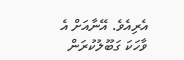އެރިއެވެ. އޭނާއަށް އެ ވާހަކަ ގަބޫލުކުރަން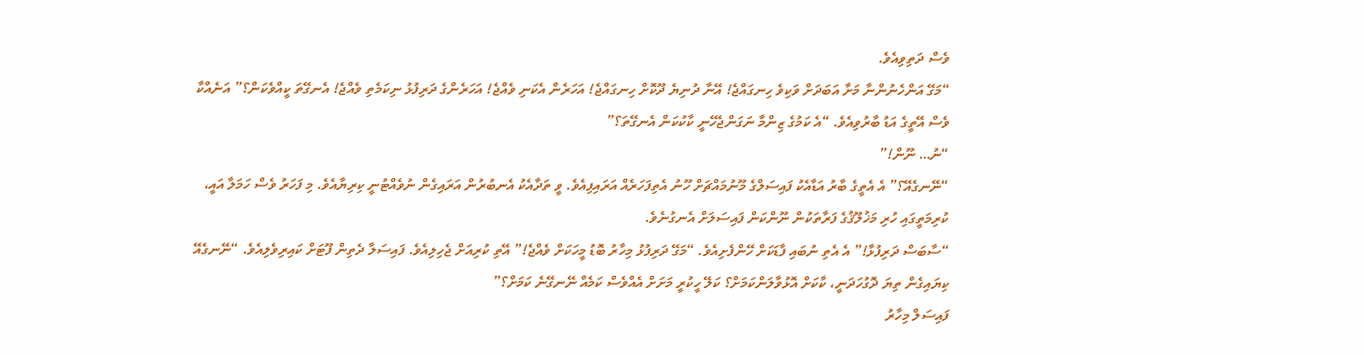ވެސް ދަތިވިއެވެ.
“މަގޭ އަންހެނުންނާ މަށާ އަބަދަށް ވަކިވެ ހިނގައްޖެ! އޭނާ ދުނިޔެ ދޫކޮށް ހިނގައްޖެ! އަހަރެން އެކަނި ވެއްޖެ! އަހަރެންގެ ދަރިފުޅު ނިކަމެތި ވެއްޖެ! އެނގޭތަ ކީއްވެކަން؟” އަނެއްކާ ވެސް އޭތީގެ އަޑު ބާރުވިއެވެ. “އެ ކަމުގެ ޒިންމާ ނަގަންޖެހޭނީ ކާކުކަން އެނގޭތަ؟”
“ނު… ނޫން!”
“ނޭނގެއޭ؟” އެ އެތީގެ ބާރު އަޑާއެކު ފައިސަލްގެ މޫނުމައްޗަށް ހޫނު އެތިފަހަރެއް އަރައިފިއެވެ. ވީ ތަދާއެކު އެނބުރުން އަރައިގެން ނުވެއްޓުނީ ކިރިޔާއެވެ. މި ފަހަރު ވެސް ހަމަލާ އައީ، ކުރިމަތީގައި ހުރި މަޚުލޫޤުގެ ފަރާތަކުން ނޫންކަން ފައިސަލަށް އެނގުނެވެ.
“ސާބަސް ދަރިފުޅާ!” އެ އެތި ނުބައި ފާޑަކަށް ހޭންފެށިއެވެ. “މަގޭ ދަރިފުޅު މިހާރު ބޮޑު މީހަކަށް ވެއްޖެ!” އޭތި ކުރިއަށް ޖެހިލިއެވެ. ފައިސަލާ ދެތިން ފޫޓަށް ކައިރިވެލިއެވެ. “ނޭނގެއޭ ކިޔައިގެން ތިޔަ ދޮގުހަދަނީ، ކާކަށް އޮޅުވާލަންކަމަށް؟ ކަލޭ ހީކުރީ މަށަށް އެއްވެސް ކަމެއް ނޭނގޭނެ ކަމަށް؟”
ފައިސަލް މިހާރު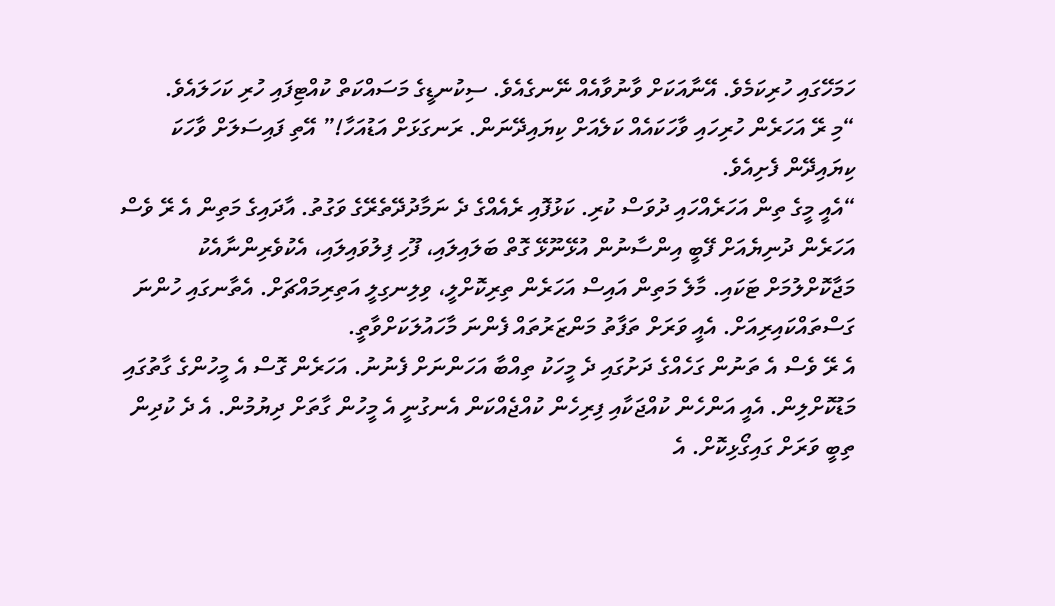ހަމަހޭގައި ހުރިކަމެވެ. އޭނާއަކަށް ވާނުވާއެއް ނޭނގެއެވެ. ސިކުނޑީގެ މަސައްކަތް ކުއްޓިފައި ހުރި ކަހަލައެވެ.
“މި ރޭ އަހަރެން ހުރިހައި ވާހަކައެއް ކަލެއަށް ކިޔައިދޭނަން. ރަނގަޅަށް އަޑުއަހާ!” އޭތި ފައިސަލަށް ވާހަކަ ކިޔައިދޭން ފެށިއެވެ.
“އެއީ މީގެ ތިން އަހަރެއްހައި ދުވަސް ކުރި. ކަޅުފޮއި ރެއެއްގެ ދެ ނަމާދުދޭތެރޭގެ ވަގުތު. އާދައިގެ މަތިން އެ ރޭ ވެސް އަހަރެން ދުނިޔެއަށް ފޭބީ އިންސާނުން އުޅޭނޫޅޭ ގޮތް ބަލައިލައި، ފޫހި ފިލުވައިލައި، އެކުވެރިންނާއެކު މަޖާކޮށްލުމަށް ޓަކައި. މާލެ މަތިން އައިސް އަހަރެން ތިރިކޮށްލީ، ވިލިނގިލީ އަތިރިމައްޗަށް. އެތާނގައި ހުންނަ ގަސްތައްކައިރިއަށް. އެއީ ވަރަށް ތަފާތު މަންޒަރުތައް ފެންނަ މާހައުލަކަށްވާތީ.
އެ ރޭ ވެސް އެ ތަނުން ގަހެއްގެ ދަށުގައި ދެ މީހަކު ތިއްބާ އަހަންނަށް ފެނުނު. އަހަރެން ގޮސް އެ މީހުންގެ ގާތުގައި މަޑުކޮށްލިން. އެއީ އަންހެން ކުއްޖަކާއި ފިރިހެން ކުއްޖެއްކަން އެނގުނީ އެ މީހުން ގާތަށް ދިޔުމުން. އެ ދެ ކުދިން ތިބީ ވަރަށް ގައިގޯޅިކޮށް. އެ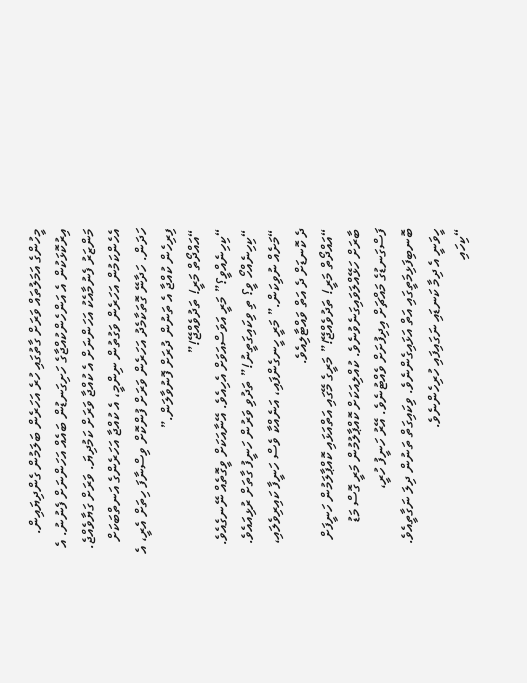މީހުންގެ އަމަލުތައް ވަރަށް ގާތުގައި ހުރެ އަހަރެން ބަލަމުން ގެންދިޔައިން. އިރުކޮޅަކުން އެ އަންހެންކުއްޖާގެ ހަށިގަނޑުން ބައެއް އަހަންނަށް ފެނުނު. އެ މަންޒަރު ފެނުމާއެކު އަހަންނަށް އެ ކުއްޖާ ވަރަށް ކަމުދިޔަ. ވަރަށް ގަޔާވެއްޖެ. އެހެންކަމުން އަހަރެން ވަގުތުން ނިންމީ، އެ ކުއްޖާ އަހަރެންގެ އަނތްބަކަށް ހަދަން. ހަދާނޭ ގޮތަކާމެދު އަހަރެން ވަރަށް ފުންކޮށް ވިސްނާފަ ހިތަށް އެރީ، އެ ފިރިހެން ކުއްޖާ އެ ތަނުން ދުރަށް ފޮނުވާލަން.”
“އައްދޯތް މަރީ! ތަދުވެއްޖޭ!”
“ކިހިނެއްވީ؟” މަރީ އަވަސްއަވަށް އެހިއެވެ. އޭނާއަކަށް ވީގޮތެއް ނޭނގެއެވެ.
“ކިހިނެއްހޯ ވީ؟ ތި ވިކައިގަތީނު!” ތަދުވި ވަރުން ހަނީފު ގާތަށް ރުޅިއައެވެ.
“މަށެއް ނުވިކަން.” މަރީ ހީނގެންފައި، އަނެއްކާ ވެސް ހަނީފާ ކައިރިވެލައި، ދެ ކޮނޑަށް ދެ އަތް ވައްޓާލިއެވެ.
“އައްދޯތް މަރީ! ތަދުވެއްޖޭ!” މަރީގެ މޭގައި އަތްއަޅައި ކޮއްޕާލަމުން ހަނީފަށް ބާރަށް ހަޅޭއްލަވައިގަނެވުނެވެ. ކުއްލިއަކަށް ކޮއްޕާލުމުން މަރީ ގޮސް މަޑު ފަސްގަނޑުގެ މައްޗަށް އިދިފުށަށް ވެއްޓުނެވެ. އޭރު ހަނީފު ހުރީ، ބޮނބިފަޅިމަތީގައި އަތް އަޅައިގެންނެވެ. ވިކައިގަތް ތަނުން ދިލަ ނަގާތީއެވެ. ހީވަނީ އެ ދިމާ ކަނޑައި ނަގައިފައި ހުރިހެންނެވެ.
“ކިހައި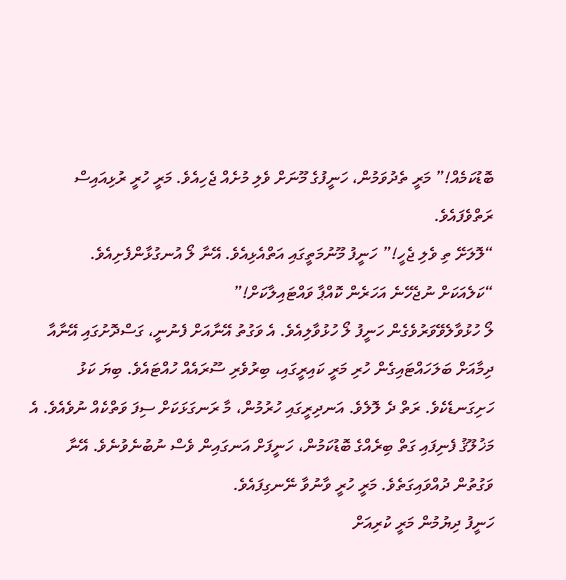ބޮޑުކަމެއް!” މަރީ ތެދުވަމުން، ހަނީފުގެ މޫނަށް ވެލި މުށެއް ޖެހިއެވެ. މަރީ ހުރީ ރުޅިއައިސް ރަތްވެފައެވެ.
“ލޮލަށޭ ތި ވެލި ޖެހީ!” ހަނީފު މޫނުމަތީގައި އަތްއެޅިއެވެ. އޭނާ ލޯ އުނގުޅާންފެށިއެވެ.
“ކަލެއަކަށް ނުޖެހޭނެ އަހަރެން ކޮއްޕާ ވައްޓައިލާކަށް!”
ލޯ ހުޅުވާލެވޭވަރުވެގެން ހަނީފު ލޯ ހުޅުވާލިއެވެ. އެ ވަގުތު އޭނާއަށް ފެނުނީ، ގަސްދޮށުގައި އޭނާއާ ދިމާއަށް ބަލަހައްޓައިގެން ހުރި މަރީ ކައިރީގައި، ބިރުވެރި ސޫރައެއް ހުއްޓައެވެ. ބިޔަ ކަޅު ހަށިގަނޑެކެވެ. ރަތް ދެ ލޮލެވެ. އަނދިރީގައި ހުރުމުން، މާ ރަނގަޅަކަށް ސިފަ ވަތްކެއް ނުވެއެވެ. އެ މަޚުލޫޤު ފެނިފައި ގަތް ބިރެއްގެ ބޮޑުކަމުން، ހަނީފަށް އަނގައިން ވެސް ނުބުނެވުނެވެ. އޭނާ ވަގުތުން ދުއްވައިގަތެވެ. މަރީ ހުރީ ވާނުވާ ނޭނގިފައެވެ.
ހަނީފު ދިޔުމުން މަރީ ކުރިއަށް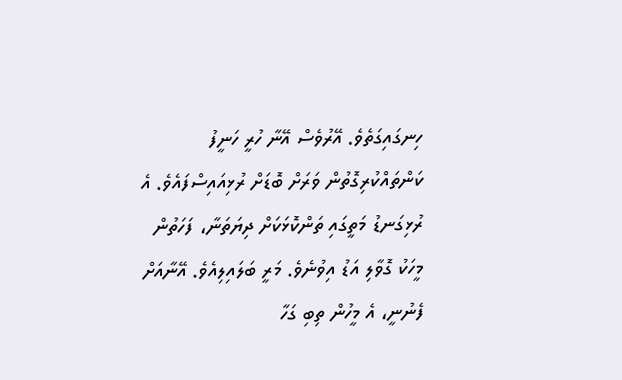ހިނގައިގަތެވެ. އޭރުވެސް އޭނާ ހުރީ ހަނީފު ކަންތައްކުރިގޮތުން ވަރަށް ބޮޑަށް ރުޅިއައިސްފައެވެ. އެ ރުޅިގަނޑު މަތީގައި ތަންކޮޅަކަށް ދިޔަތަނާ، ފަހަތުން މީހަކު ގޮވާލި އަޑު އިވުނެވެ. މަރީ ބަލައިލިއެވެ. އޭނާއަށް ފެނުނީ، އެ މީހުން ތިބި ގަހާ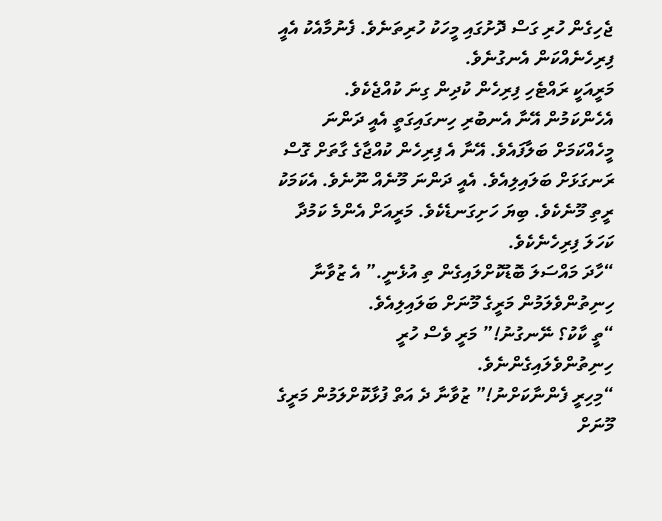ޖެހިގެން ހުރި ގަސް ދޮށުގައި މީހަކު ހުރިތަނެވެ. ފެނުމާއެކު އެއީ ފިރިހެނެއްކަން އެނގުނެވެ.
މަރީއަކީ ރައްޓެހި ފިރިހެން ކުދިން ގިނަ ކުއްޖެކެވެ. އެހެންކަމުން އޭނާ އެނބުރި ހިނގައިގަތީ އެއީ ދަންނަ މީހެއްކަމަށް ބަލާފައެވެ. އޭނާ އެ ފިރިހެން ކުއްޖާގެ ގާތަށް ގޮސް ރަނގަޅަށް ބަލައިލިއެވެ. އެއީ ދަންނަ މޫނެއް ނޫނެވެ. އެކަމަކު ރީތި މޫނެކެވެ. ބިޔަ ހަށިގަނޑެކެވެ. މަރީއަށް އެންމެ ކަމުދާ ކަހަލަ ފިރިހެނެކެވެ.
“ހާދަ މައްސަލަ ބޮޑުކޮށްލައިގެން ތި އުޅެނީ.” އެ ޒުވާނާ ހިނިތުންވެލަމުން މަރީގެ މޫނަށް ބަލައިލިއެވެ.
“ތީ ކާކު؟ ނޭނގުނު!” މަރީ ވެސް ހުރީ ހިނިތުންވެލައިގެންނެވެ.
“މިހިރީ ފެންނާކަށްނު!” ޒުވާނާ ދެ އަތް ފުޅާކޮށްލަމުން މަރީގެ މޫނަށް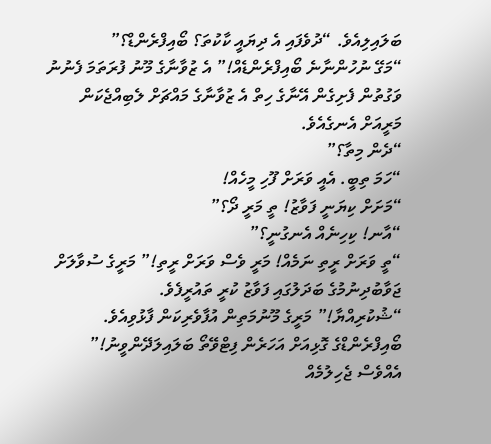ބަލައިލިއެވެ. “ދުވެފައި އެ ދިޔައީ ކާކުތަ؟ ބޯއިފްރެންޑް؟”
“މަގޭ ނުހުންނާނެ ބޯއިފްރެންޑެއް!” އެ ޒުވާނާގެ މޫނު ފުރަތަމަ ފެނުނު ވަގުތުން ފެށިގެން އޭނާގެ ހިތް އެ ޒުވާނާގެ މައްޗަށް ލެބިއްޖެކަން މަރީއަށް އެނގެއެވެ.
“ދެން މިތާ؟”
“ހަމަ ތިބީ. އެއީ ވަރަށް ފޫހި މީހެއް!
“މަށަށް ކިޔަނީ ފަވާޒު! ތީ މަރީ ދޯ؟”
“އާނ! ކިހިނެއް އެނގުނީ؟”
“ތީ ވަރަށް ރީތި ނަމެއް! މަރީ ވެސް ވަރަށް ރީތި!” މަރީގެ ސުވާލަށް ޖަވާބުދިނުމުގެ ބަދަލުގައި ފަވާޒު ކުރީ ތައުރީފެވެ.
“ޝުކުރިއްޔާ!” މަރީގެ މޫނުމަތިން އުފާވެރިކަން ފާޅުވިއެވެ.
ބޯއިފްރެންޑްގެ ގޮޅިއަށް އަހަރެން ފިޓްވޭތޯ ބަލައިލަދޭންވީނު!” އެއްވެސް ޖެހިލުމެއް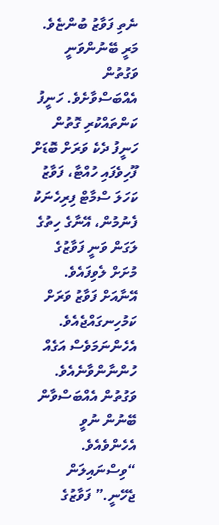ނެތި ފަވާޒު ބުންޏެވެ.
މަރީ ބޭނުންވަނީ ވަގުތުން އެއްބަސްވާށެވެ. ހަނީފު ކަންތައްކުރި ގޮތުން ހަނީފު ދެކެ ވަރަށް ބޮޑަށް ފޫހިވެފައި ހުއްޓާ، ފަވާޒު ކަހަލަ ސްމާޓް ފިރިހެނަކު ފެނުމުން، އޭނާގެ ހިތުގެ ލަގަން ވަނީ ފަވާޒުގެ މުށަށް ލެވިފައެވެ. އޭނާއަށް ފަވާޒު ވަރަށް ކަމުހިނގައްޖެއެވެ. އެހެންނަމަވެސް އަގެއް ހުންނާންވާނެއެވެ. ވަގުތުން އެއްބަސްވާން ބޭނުން ނުވީ އެހެންވެއެވެ.
“ވިސްނައިލަން ޖެހޭނީ.” ފަވާޒުގެ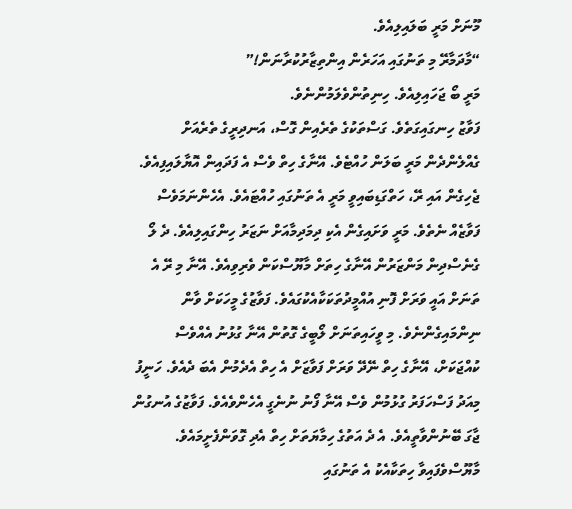މޫނަށް މަރީ ބަލައިލިއެވެ.
“މާދަމާރޭ މި ތަނުގައި އަހަރެން އިންތިޒާރުކުރާނަން!”
މަރީ ބޯ ޖަހައިލިއެވެ. ހިނިތުންވެލަމުންނެވެ.
ފަވާޒު ހިނގައިގަތެވެ. ގަސްތަކުގެ ތެރެއިން ގޮސް، އަނދިރީގެ ތެރެއަށް ގެއްލެންދެން މަރީ ބަލަން ހުއްޓެވެ. އޭނާގެ ހިތް ވެސް އެ ފަދައިން އޮޔާލައިފިއެވެ.
ޖެހިގެން އައި ރޭ، ހަތްގަޑިބައިވީ މަރީ އެ ތަނުގައި ހުއްޓައެވެ. އެހެންނަމަވެސް ފަވާޒެއް ނެތެވެ. މަރީ ވަށައިގެން އެކި ދިމަދިމާއަށް ނަޒަރު ހިންގައިލިއެވެ. ދެ ލޯ ގެނެސްދިން މަންޒަރުން އޭނާގެ ހިތަށް މާޔޫސްކަން ވެރިވިއެވެ. އޭނާ މި ރޭ އެ ތަނަށް އައީ ވަރަށް ފޮނި އުއްމީދުތަކަކާއެކުގައެވެ. ފަވާޒުގެ މީހަކަށް ވާން ނިންމައިގެންނެވެ. މި ވީހައިތަނަށް ލޯބީގެ ގޮތުން އޭނާ ގުޅުނު އެއްވެސް ކުއްޖަކަށް، އޭނާގެ ހިތް ނޭދޭ ވަރަށް ފަވާޒަށް އެ ހިތް އެދެމުން އެބަ ދެއެވެ. ހަނީފު މިއަދު ފަސްހަފަރު ގުޅުމުން ވެސް އޭނާ ފޯނު ނުނެގީ އެހެންވެއެވެ. ފަވާޒުގެ އުނގުން ޖާގަ ބޭނުންވާތީއެވެ. އެ ދެ އަތުގެ ހިމާޔަތަށް ހިތް އެދި ގޮވަންފެށީމައެވެ.
މާޔޫސްވެފައިވާ ހިތަކާއެކު އެ ތަނުގައި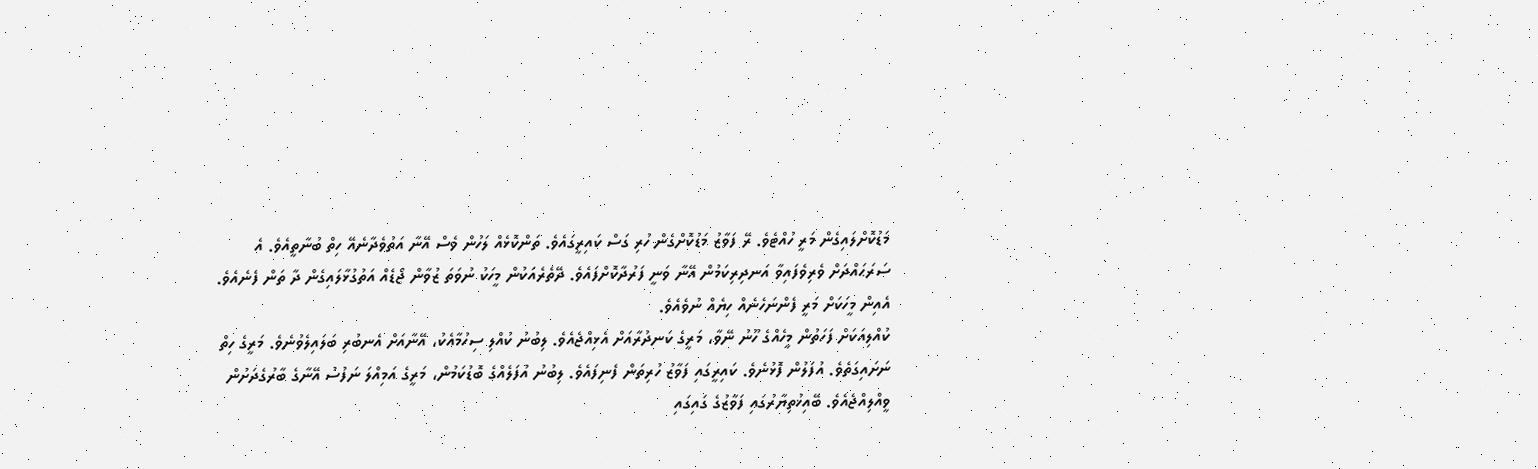މަޑުކޮށްލައިގެން މަރީ ހުއްޓެވެ. ރޭ ފަވާޒު މަޑުކޮށްގެން ހުރި ގަސް ކައިރީގައެވެ. ތަންކޮޅެއް ލަހުން ވެސް އޭނާ އަތުވެދާނެއޭ ހިތް ބުނާތީއެވެ. އެ ސަރަޙައްދަށް ވެރިވެފައިވާ އަނދިރިކަމުން އޭނާ ވަނީ ފަރުދާކޮށްފައެވެ. ދޭތެރެއަކުން މީހަކު ނުވަތަ ޒުވާން ޖޯޑެއް އަތުގުޅާލައިގެން ދާ ތަން ފެނެއެވެ. އެއިން މީހަކަށް މަރީ ފެންނަހެނެއް ހިޔެއް ނުވެއެވެ.
ކުއްލިއަކަށް ފަހަތުން މީހެއްގެ ހޫނު ނޭވާ، މަރީގެ ކަނދުރާއަށް އެޅިއްޖެއެވެ. ލިބުނު ކުއްލި ސިހުމާއެކު، އޭނާއަށް އެނބުރި ބަލައިލެވުނެވެ. މަރީގެ ހިތް ނަށައިގަތެވެ. އުފަލުން ފޮޅުނެވެ. ކައިރީގައި ފަވާޒު ހުރިތަން ފެނިފައެވެ. ލިބުނު އުފަލެއްގެ ބޮޑުކަމުން، މަރީގެ އަމިއްލަ ނަފުސު އޭނާގެ ބާރުގެދަށުން ވީއްލިއްޖެއެވެ. ބޭއިޚުތިޔާރުގައި ފަވާޒުގެ ގައިގައި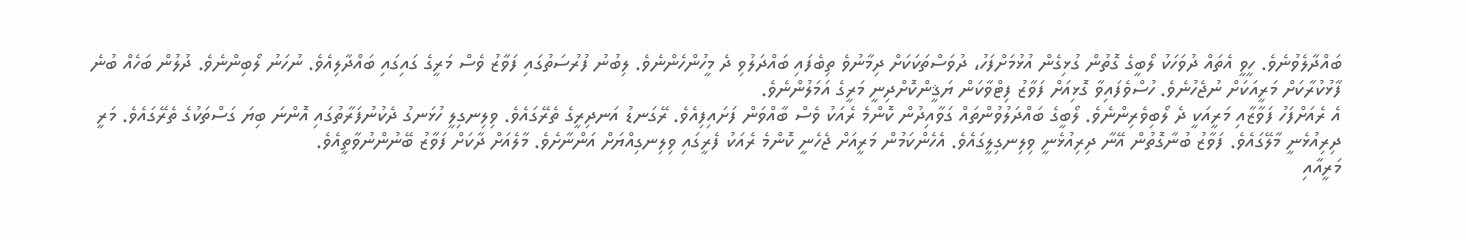ބައްދާލެވުނެވެ. ހީވީ އެތައް ދުވަހަކު ލޯބީގެ ގޮތުން ގުޅިގެން އުޅުމަށްފަހު، ދުވަސްތަކަކަށް ދިމާނުވެ ތިބެފައި ބައްދަލުވި ދެ މީހުންހެންނެވެ. ލިބުނު ފުރުސަތުގައި ފަވާޒު ވެސް މަރީގެ ގައިގައި ބައްދާލިއެވެ. ނުހަނު ލޯބިންނެވެ. ދުލުން ބަހެއް ބުނެ ފާޅުކުރާކަށް މަރީއަކަށް ނުޖެހުނެވެ. ހުސްވެފައިވާ ގޮޅިއަށް ފަވާޒު ފިޓްވާކަން ޔަޤީންކޮށްދިނީ މަރީގެ އަމަލުންނެވެ.
އެ ރެއަށްފަހު ފަވާޒާއި މަރީއަކީ ދެ ލޯބިވެރިންނެވެ. ލޯބީގެ ބައްދަލުވުންތައް ގަވާއިދުން ކޮންމެ ރެއަކު ވެސް ބާއްވަން ފަށައިފިއެވެ. ރޭގަނޑު އަނދިރީގެ ތެރޭގައެވެ. ވިލިނގިލީ ހުޅަނގު ދެކުނުފަރާތުގައި އޮންނަ ބިޔަ ގަސްތަކުގެ ތެރޭގައެވެ. މަރީ ދިރިއުޅެނީ މާލޭގައެވެ. ފަވާޒު ބުނާގޮތުން އޭނާ ދިރިއުޅެނީ ވިލިނގިލީގައެވެ. އެހެންކަމުން މަރީއަށް ޖެހެނީ ކޮންމެ ރެއަކު ފެރީގައި ވިލިނގިއްޔަށް އަންނާށެވެ. މާލެއަށް ދާކަށް ފަވާޒު ބޭނުންނުވާތީއެވެ.
މަރީއާއި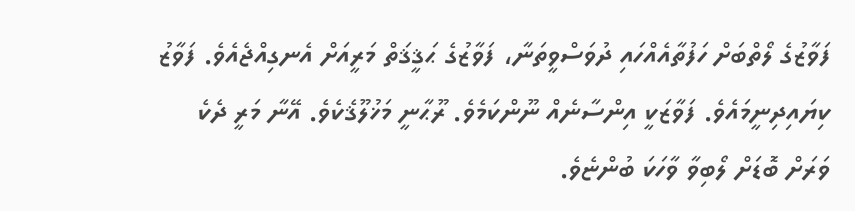ފަވާޒުގެ ލޯތްބަށް ހަފުތާއެއްހައި ދުވަސްވީތަނާ، ފަވާޒުގެ ޙަޤީޤަތް މަރީއަށް އެނގިއްޖެއެވެ. ފަވާޒު ކިޔައިދިނީމައެވެ. ފަވާޒަކީ އިންސާނެއް ނޫންކަމެވެ. ރޫޙާނީ މަޚުލޫޤެކެވެ. އޭނާ މަރީ ދެކެ ވަރަށް ބޮޑަށް ލޯބިވާ ވާހަކަ ބުންޏެވެ.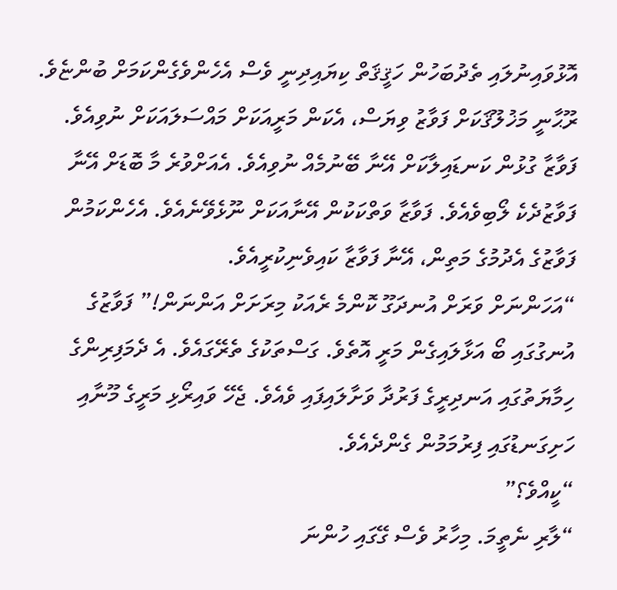އޮޅުވައިނުލައި ތެދުބަހުން ހަޤީޤަތް ކިޔައިދިނީ ވެސް އެހެންވެގެންކަމަށް ބުންޏެވެ.
ރޫޙާނީ މަޚުލޫޤަކަށް ފަވާޒު ވިޔަސް، އެކަން މަރީއަކަށް މައްސަލައަކަށް ނުވިއެވެ. ފަވާޒާ ގުޅުން ކަނޑައިލާކަށް އޭނާ ބޭނުމެއް ނުވިއެވެ. އެއަށްވުރެ މާ ބޮޑަށް އޭނާ ފަވާޒުދެކެ ލޯބިވެއެވެ. ފަވާޒާ ވަތްކަކުން އޭނާއަކަށް ނޫޅެވޭނެއެވެ. އެހެންކަމުން ފަވާޒުގެ އެދުމުގެ މަތިން، އޭނާ ފަވާޒާ ކައިވެނިކުރީއެވެ.
“އަހަންނަށް ވަރަށް އުނދަގޫ ކޮންމެ ރެއަކު މިރަށަށް އަންނަން!” ފަވާޒުގެ އުނގުގައި ބޯ އަޅާލައިގެން މަރީ އޮތެވެ. ގަސްތަކުގެ ތެރޭގައެވެ. އެ ދެމަފިރިންގެ ހިމާޔަތުގައި އަނދިރީގެ ފަރުދާ ވަށާލައިފައި ވެއެވެ. ޖެހޭ ވައިރޯޅި މަރީގެ މޫނާއި ހަށިގަނޑުގައި ފިރުމަމުން ގެންދެއެވެ.
“ކީއްވެ؟”
“ލާރި ނެތީމަ. މިހާރު ވެސް ގޭގައި ހުންނަ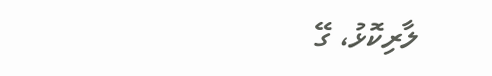ލާރިކޮޅު، ގޭ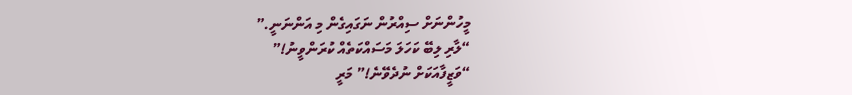މީހުންނަށް ސިއްރުން ނަގައިގެން މި އަންނަނީ.”
“ލާރި ލިބޭ ކަހަލަ މަސައްކަތެއް ކުރަންވީނު!”
“ވަޒީފާއަކަށް ނުދެވޭނެ!” މަރީ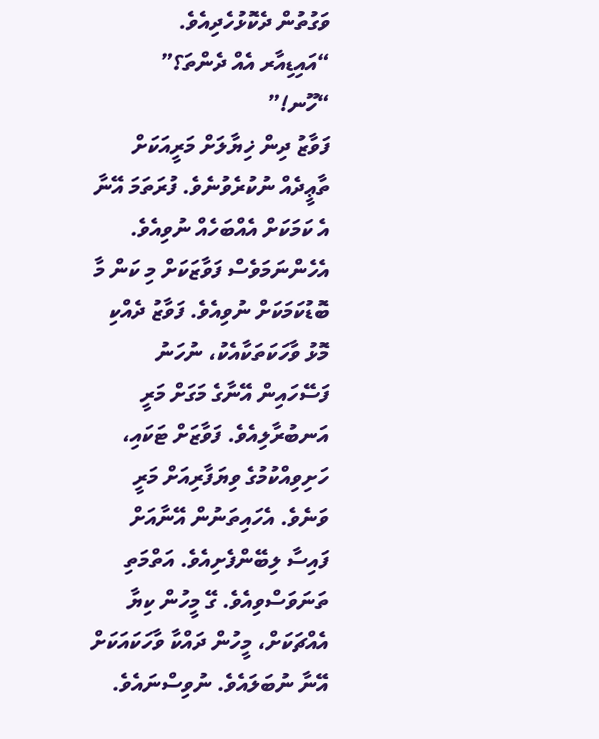ވަގުތުން ދެކޮޅުހެދިއެވެ.
“އައިޑިއާރ އެއް ދެންތަ؟”
“ހޫނ!”
ފަވާޒު ދިން ޚިޔާލަށް މަރީއަކަށް ތާޢީދެއް ނުކުރެވުނެވެ. ފުރަތަމަ އޭނާ އެ ކަމަކަށް އެއްބަހެއް ނުވިއެވެ. އެހެންނަމަވެސް ފަވާޒަކަށް މި ކަން މާ ބޮޑުކަމަކަށް ނުވިއެވެ. ފަވާޒު ދެއްކި މޮޅު ވާހަކަތަކާއެކު، ނުހަނު ފަސޭހައިން އޭނާގެ މަގަށް މަރީ އަނބުރާލިއެވެ. ފަވާޒަށް ޓަކައި، ހަށިވިއްކުމުގެ ވިޔަފާރިއަށް މަރީ ވަނެވެ. އެހައިތަނުން އޭނާއަށް ފައިސާ ލިބޭންފެށިއެވެ. އަތްމަތި ތަނަވަސްވިއެވެ. ގޭ މީހުން ކިޔާ އެއްޗަކަށް، މީހުން ދައްކާ ވާހަކައަކަށް އޭނާ ނުބަލައެވެ. ނުވިސްނައެވެ.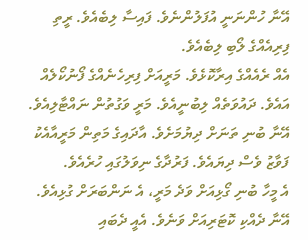އޭނާ ހުންނަނީ އުފަލުންނެވެ. ފައިސާ ލިބެއެވެ. ރީތި ފިރިއެއްގެ ލޯބި ލިބެއެވެ.
އެއް ރެއެއްގެ އިރާކޮޅެވެ. މަރީއަށް ފިރިހެނެއްގެ ފޯނުކޯލެއް އައެވެ. ދައުވަތެއް ލިބުނީއެވެ. މަރީ ވަގުތުން ނައްޓާލިއެވެ. އޭނާ ބުނި ތަނަށް ދިޔުމަށެވެ. އާދައިގެ މަތިން މަރީއާއެކު ފަވާޒު ވެސް ދިޔައެވެ. ފަރުދާގެ ނިވަލުގައި ހުރެއެވެ.
އެ މީހާ ބުނި ގޯޅިއަށް ވަދެ މަރީ، އެ ނަންބަރަށް ގުޅިއެވެ. އޭނާ ދެއްކި ކޮޓަރިއަށް ވަނެވެ. އެއީ ދެބައި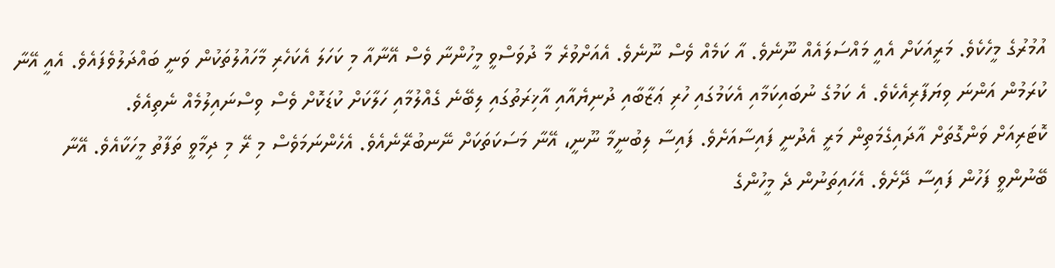އުމުރުގެ މީހެކެވެ. މަރީއަކަށް އެއީ މައްސަލައެއް ނޫނެވެ. އާ ކަމެއް ވެސް ނޫނެވެ. އެއަށްވުރެ މާ ދުވަސްވީ މީހުންނާ ވެސް އޭނާއާ މި ކަހަލަ އެކަހެރި މާހައުލުތަކުން ވަނީ ބައްދަލުވެފައެވެ. އެއީ އޭނާ ކުރަމުން އަންނަ ވިޔަފާރިއެކެވެ. އެ ކަމުގެ ނުބައިކަމާއި އެކަމުގައި ހުރި ޢަޒާބާއި ދުނިޔެއާއި އާޚިރަތުގައި ލިބޭނެ ގެއްލުމާއި ހަލާކަށް ކުޑަކޮށް ވެސް ވިސްނައިލުމެއް ނެތިއެވެ.
ކޮޓަރިއަށް ވަންގޮތަށް އާދައިގެމަތިން މަރީ އެދުނީ ފައިސާއަށެވެ. ފައިސާ ލިބުނީމާ ނޫނީ، އޭނާ މަސަކަތަކަށް ނޭނބުރޭނެއެވެ. އެހެންނަމަވެސް މި ރޭ މި ދިމާވީ ތަފާތު މީހަކާއެވެ. އޭނާ ބޭނުންވީ ފަހުން ފައިސާ ދޭށެވެ. އެހައިތަނުން ދެ މީހުންގެ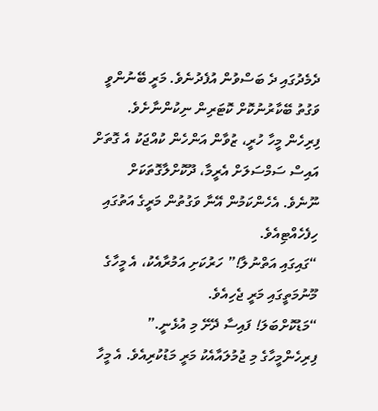ދެމެދުގައި ދެ ބަސްވުން އުފެދުނެވެ. މަރީ ބޭނުންވީ ވަގުތު ބޭކާރުނުކޮށް ކޮޓަރިން ނިކުންނާށެވެ. ފިރިހެން މީހާ ހުރީ، ޒުވާން އަންހެން ކުއްޖަކު އެ ގޮތަށް އައިސް ސަމްސަލަށް އެރީމާ، ދޫކޮށްލާގޮތަކަށް ނޫނެވެ. އެހެންކަމުން އޭނާ ވަގުތުން މަރީގެ އަތުގައި ހިފެހެއްޓިއެވެ.
“ގައިގައި އަތްނުލާ!” ހަރުކަށި އަމުރާއެކު، އެ މީހާގެ މޫނުމަތީގައި މަރީ ޖެހިއެވެ.
“މަޑުކޮށްބަލަ! ފައިސާ ދޭށޭ މި އުޅެނީ.”
ފިރިހެންމީހާގެ މި ޖުމުލައާއެކު މަރީ މަޑުކުރިއެވެ. އެ މީހާ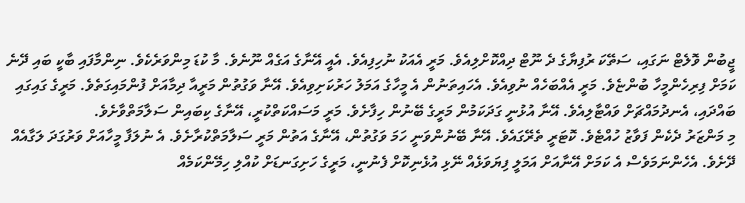ޖީބުން ވޮލެޓް ނަގައި، ސަތޭކަ ރުފިޔާގެ ދެ ނޫޓް ދިއްކޮށްލިއެވެ. މަރީ އެއަކު ނުހިފިއެވެ. އެއީ އޭނާގެ އަގެއް ނޫނެވެ. މާ ކުޑަ މިންވަރެކެވެ. ނިންމާފައި ބާކީ ބައި ދޭނެ ކަމަށް ފިރިހެންމީހާ ބުންޏެވެ. މަރީ އެއްބަހެއް ނުވިއެވެ. އެހައިތަނުން އެ މީހާގެ އަމަލު ހަރުކަށިވިއެވެ. އޭނާ ވަގުތުން މަރީއާ ދިމާއަށް ފުންމައިގަތެވެ. މަރީގެ ގައިގައި ބައްދައި، އެނދުމައްޗަށް ވައްޓާލިއެވެ. އޭނާ އުޅުނީ ގަދަކަމުން މަރީގެ ބޭނުން ހިފާށެވެ. މަރީ މަސައްކަތްކުރީ، އޭނާގެ ކިބައިން ސަލާމަތްވާށެވެ.
މި މަންޒަރު ދެކެން ފަވާޒު ހުއްޓެވެ. ކޮޓަރީ ތެރޭގައެވެ. އޭނާ ބޭނުންވަނީ ހަމަ ވަގުތުން، އޭނާގެ އަތުން މަރީ ސަލާމަތްކުރާށެވެ. އެ ނުލަފާ މީހާއަށް ވަރުގަދަ ލަގާއެއް ދޭށެވެ. އެހެންނަމަވެސް އެ ކަމަށް އޭނާއަށް އަމަލީ ފިޔަވަޅެއް ނޭޅި އުޅެނިކޮށް ފެނުނީ، މަރީގެ ހަށިގަނޑަށް ކުއްލި ހިމޭންކަމެއް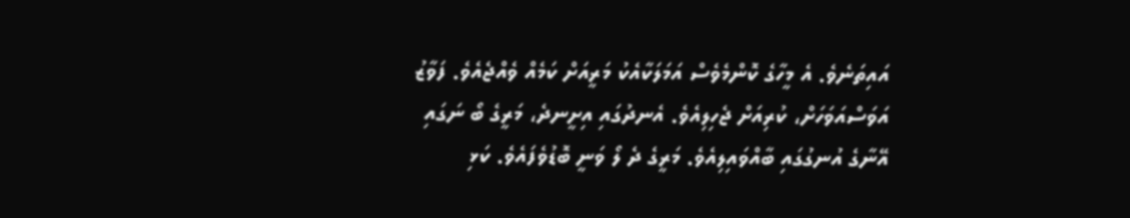އައިތަނެވެ. އެ މީހާގެ ކޮންމެވެސް އަމަލަކާއެކު މަރީއަށް ކަމެއް ވެއްޖެއެވެ. ފަވާޒު އަވަސްއަވަހަށް، ކުރިއަށް ޖެހިލިއެވެ. އެނދުގައި އިށީނދެ، މަރީގެ ބޯ ނަގައި އޭނާގެ އުނގުގައި ބާއްވައިލިއެވެ. މަރީގެ ދެ ލޯ ވަނީ ބޮޑުވެފައެވެ. ކަޅި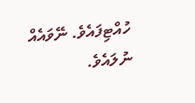ހުއްޓިފައެވެ. ނޭވައެއް ނުލައެވެ.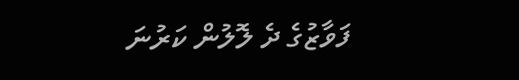ފަވާޒުގެ ދެ ލޮލުން ކަރުނަ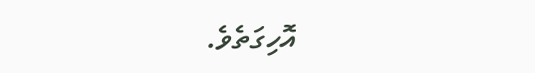އޮހިގަތެވެ.